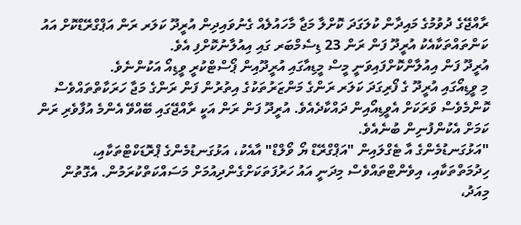ރާއްޖޭގެ ދުވުމުގެ މައިދާން ކުލަގަދަ ކޮށްލާ މަޖާ މާހައުލެއް ގެނުވައިދިން އުރީދޫ ކަލަރ ރަން އަޕްގްރޭޑްކޮށް އައު ކަންތައްތަކާއެކު އުރީދޫ ފަން ރަން 23 ޑިސެމްބަރ ގައި އިއުލާނުކޮށްފި އެވެ.
އުރީދޫ ފަން އިއުލާންކޮށްފައިވަނީ މީސް މީޑިއާގައި އުރީދޫއިން ޕޯސްޓްކުރީ ވީޑިއޯ އަކުންނެވެ.
މި ވީޑިއޯގައި އުރީދޫ ގެ ފޯރިގަދަ ކަލަރ ރަންގެ މަންޒަރުތަކުގެ އިތުރުން ފަން ރަންގެ މަޖާ ހަރަކާތްތައްވެސް ކޮންމެވެސް ވަރަކަށް އެވީޑިއޯއިން ދައްކާދެއެވެ. އުރީދޫ ފަން ރަން އަކީ ރާއްޖޭގައި ބޭއްވޭ އެންމެ އުފާވެރި ރަން ކަމަށް އެކުންފުނިން ބުނެއެވެ.
"އަޅުގަނޑުމެންގެ އާ ޓެގްލައިން "އަޕްގްރޭޑް ޔޯ ވޯލްޑް" އާއެކު، އަޅުގަނޑުމެންގެ ޕްރޮޑަކްޓްތަކާއި، ހިދުމަތްތަކާއި، އިވެންޓްތައްވެސް މިދަނީ އައު ހަރުފަތަކަށްގެންދިއުމަށް މަސައްކަތްކުރަމުން. އެގޮތުން މިއަދު،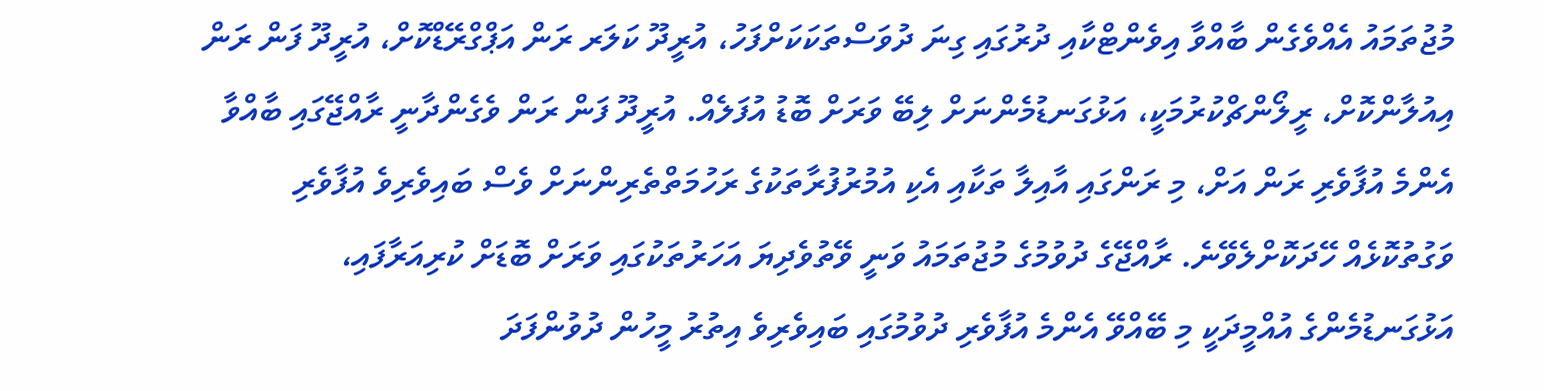މުޖުތަމައު އެއްވެގެން ބާއްވާ އިވެންޓްކާއި ދުރުގައި ގިނަ ދުވަސްތަކަކަށްފަހު، އުރީދޫ ކަލަރ ރަން އަޕްގްރޭޑްކޮށް، އުރީދޫ ފަން ރަން އިއުލާންކޮށް، ރީލޯންޗްކުރުމަކީ، އަޅުގަނޑުމެންނަށް ލިބޭ ވަރަށް ބޮޑު އުފަލެއް. އުރީދޫ ފަން ރަން ވެގެންދާނީ ރާއްޖޭގައި ބާއްވާ އެންމެ އުފާވެރި ރަން އަށް، މި ރަންގައި އާއިލާ ތަކާއި އެކި އުމުރުފުރާތަކުގެ ރަހުމަތްތެރިންނަށް ވެސް ބައިވެރިވެ އުފާވެރި ވަގުތުކޮޅެއް ހޭދަކޮށްލެވޭނެ. ރާއްޖޭގެ ދުވުމުގެ މުޖުތަމައު ވަނީ ވޭތުވެދިޔަ އަހަރުތަކުގައި ވަރަށް ބޮޑަށް ކުރިއަރާފައި، އަޅުގަނޑުމެންގެ އުއްމީދަކީ މި ބޭއްވޭ އެންމެ އުފާވެރި ދުވުމުގައި ބައިވެރިވެ އިތުރު މީހުން ދުވުންފަދަ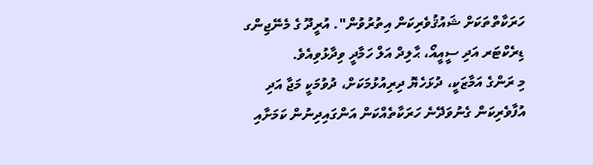ހަރަކާތްތަކަށް ޝައުޤުވެރިކަން އިތުރުވުން". އުރީދޫ ގެ މެނޭޖިންގ ޑިރެކްޓަރ އަދި ސީއީއޯ، ޙާލިދް އަލް ހަމާދީ ވިދާޅުވިއެވެ.
މި ރަންގެ އަމާޒަކީ، ދުޅަހެޔޮ ދިރިއުޅުމަކަށް، ދުވުމަކީ މަޖާ އަދި އުފާވެރިކަން ގެނުވަދޭނެ ހަރަކާތެއްކަން އަންގައިދިނުން ކަމަށާއި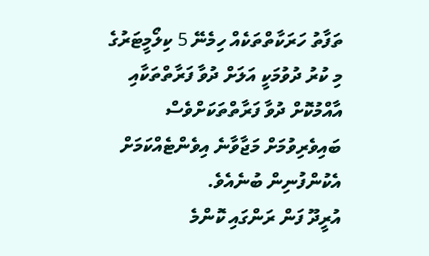ތަފާތު ހަރަކާތްތަކެއް ހިމެނޭ 5 ކިލޯމީޓަރުގެ މި ކުރު ދުވުމަކީ އަލަށް ދުވާ ފަރާތްތަކާއި އާއްމުކޮށް ދުވާ ފަރާތްތަކަށްވެސް ބައިވެރިވުމަށް މަޖާވާނެ އިވެންޓެއްކަމަށް އެކުންފުނިން ބުނެއެވެ.
އުރީދޫ ފަން ރަންގައި ކޮންމެ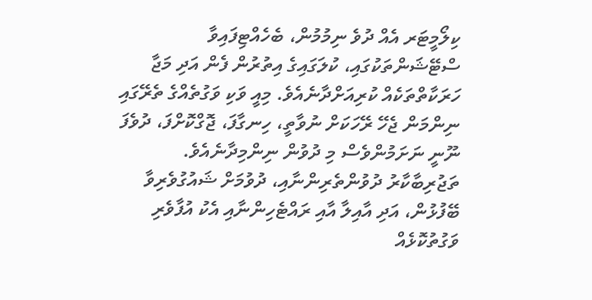ކިލޯމީޓަރ އެއް ދުވެ ނިމުމުން، ބެހެއްޓިފައިވާ ސްޓޭޝަންތަކުގައި، ކުލަގައިގެ އިތުރުން ފެން އަދި މަޖާ ހަރަކާތްތަކެއް ކުރިއަށްދާނެއެވެ. މިއީ ވަކި ވަގުތެއްގެ ތެރޭގައި ނިންމަން ޖެހޭ ރޭހަކަށް ނުވާތީ، ހިނގާފަ، ޖޮގްކޮށްފަ، ދުވެފަ ނޫނީ ނަށަމުންވެސް މި ދުވުން ނިންމިދާނެއެވެ.
ތަޖުރިބާކާރު ދުވުންތެރިންނާއި، ދުވުމަށް ޝައުގުވެރިވާ ބޭފުޅުން، އަދި އާއިލާ އާއި ރައްޓެހިންނާއި އެކު އުފާވެރި ވަގުތުކޮޅެއް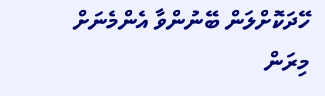ހޭދަކޮށްލަން ބޭނުންވާ އެންމެނަށް މިރަން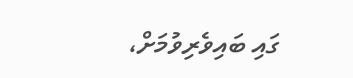ގައި ބައިވެރިވުމަށް،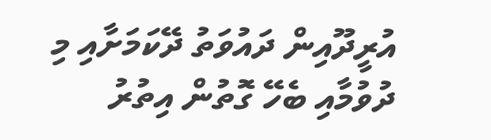އުރީދޫއިން ދައުވަތު ދޭކަމަށާއި މި ދުވުމާއި ބެހޭ ގޮތުން އިތުރު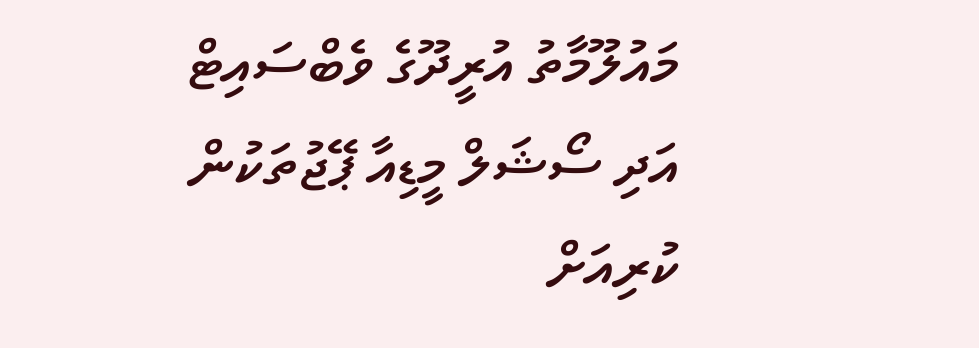މައުލޫމާތު އުރީދޫގެ ވެބްސައިޓް އަދި ސޯޝަލް މީޑިއާ ޕޭޖުތަކުން ކުރިއަށް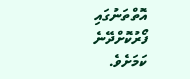އޮތްތަނުގައި ފޯރުކޮށްދޭނެ ކަމަށެވެ.